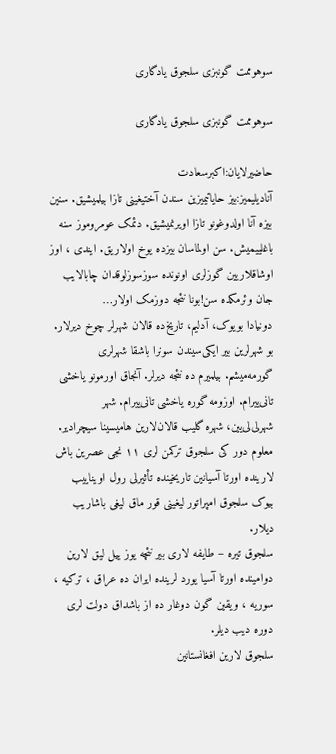سوهوممت گونبزی سلجوق یادگاری

سوهوممت گونبزی سلجوق یادگاری

حاضیرلایان:اکبرسعادت
آنادیلیمیز:بیز حایاتیمیزین سندن آختیغینی تازا بیلمیشیق. سنین بیزه آنا اولدوغونو تازا اویرنمیشیق. دئمک عومروموز سنه باغلییمیش. سن اولماسان بیزده یوخ اولاریق. ایندی ، اوز اوشاقلاریین گوزلری اونونده سوزسوزلوقدان چابالایب جان وئرمکده سن!بونا نئجه دوزمک اولار…
دونیادا بویوک، آدلیم، تاریخ‌ده قالان شهرلر چوخ دیرلار. بو شهرلرین بیر ایکی‌سیندن سونرا باشقا شهرلری گورمه‌میشم. بیلمیرم ده نئجه دیرلر. آنجاق اورمونو یاخشی تانی‌ییرام. اوزومه گوره یاخشی تانی‌ییرام. شهر شهرلی‌لی‌یین، شهره گلیب قالان‌لارین هامیسینا سیچرادیر.
معلوم دور کی سلجوق ترکمن لری ۱۱ نجی عصرین باش لارینده اورتا آسیانین تاریخینده تأثیرلی رول اویناییب بیوک سلجوق امپراتور لیغینی قور ماق لیغی باشاریب دیلار.
سلجوق تیره – طایفه لاری بیر نئچه یوز ییل لیق لارین دوامینده اورتا آسیا یورد لرینده ایران ده عراق ، ترکیه ، سوریه ، ویقین گون دوغار ده از باشداق دولت لری دوره دیب دیلر.
سلجوق لارین افغانستانین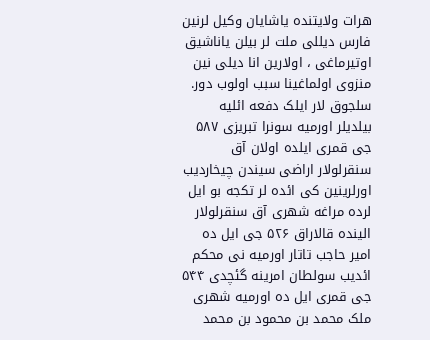هرات ولایتنده یاشایان وکیل لرنین فارس دیللی ملت لر بیلن یاناشیق اوتیرماغی ، اولارین انا دیلی نین منزوی اولماغینا سبب اولوب دور.
سلجوق لار ایلک دفعه ائلیه بیلدیلر اورمیه سونرا تبریزی ۵۸۷ جی قمری ایلده اولان آق سنقرلولار اراضی سیندن چیخاردیب اورلرینین کی ائده لر تکجه بو ایل لرده مراغه شهری آق سنقرلولار الینده قالاراق ۵۲۶ جی ایل ده امیر حاجب تاتار اورمیه نی محکم ائدیب سولطان امرینه گئچدی ۵۴۴ جی قمری ایل ده اورمیه شهری ملک محمد بن محمود بن محمد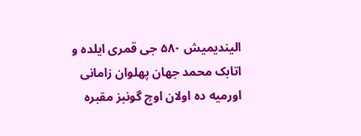الیندیمیش ۵۸۰ جی قمری ایلده و اتابک محمد جهان پهلوان زامانی اورمیه ده اولان اوچ گونبز مقبره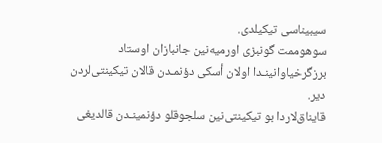سیبیناسی تیکیلدی.
سوهوممت گونبزی اورمیه‌نین جانبازان اوستاد برزگرخیاوانینـدا اولان أسکی دؤنمـدن قالان تیکینتی‌لردن دیر.
قایناق‌لاردا بو تیکینتی‌نین سلجوقلو دؤنمینـدن قالدیغی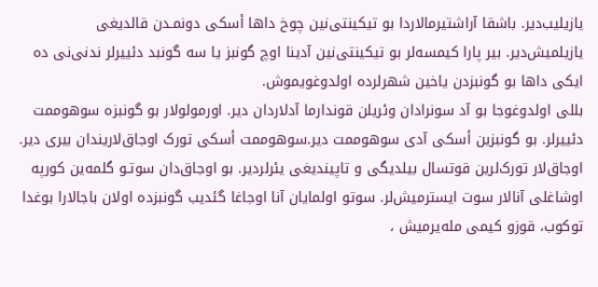یازیلیب‌دیر. باشقا آراشتیرمالاردا بو تیکینتی‌نین چوخ داها أسکی دونمـدن قالدیغی یازیلمیش‌دیر. بیر پارا کیمسه‌لر بو تیکینتی‌نین آدینا اوچ گونبز یا سه گونبد دئییرلر ندنی‌نی ده ایکی داها بو گونبزدن یاخین شهرلرده اولدوغویموش.
بللی اولدوغوجا بو آد سونرادان وئریلن قوندارما آدلاردان دیر. اورمولولار بو گونبزه سوهوممت دئییرلر. بو گونبزین أسکی آدی سوهوممت دیر.سوهوممت أسکی تورک اوجاق‌لاریندان بیری دیر.
اوجاق‌لار تورک‌لرین قوتسال بیلدیگی و تاپیندیغی یئرلردیر. بو اوجاق‌دان سوتـو گلمه‌ین کورپه اوشاغلی آنالار سوت ایسترمیش‌لر. سوتو اولمایان آنا اوجاغا گئدیب گونبزده اولان باجالارا بوغدا توکوب، قوزو کیمی مله‌یرمیش ،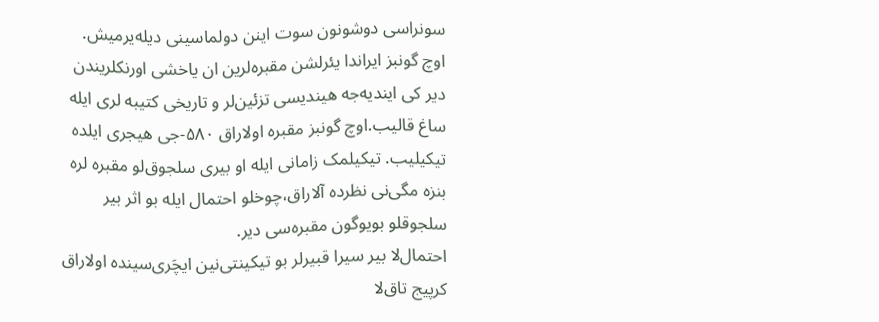سونراسی دوشونون سوت اینن دولماسینی دیله‌یرمیش.
اوچ گونبز ایراندا یئرلشن مقبره‌لرین ان یاخشی اورنکلریندن دیر کی ایندیه‌جه هیندیسی تزئین‌لر و تاریخی کتیبه‌ لری ایله ساغ قالیب.اوچ گونبز مقبره اولاراق ۵۸۰-جی هیجری ایلده تیکیلیب. تیکیلمک زامانی ایله او بیری سلجوق‌لو مقبره ‌لره بنزه‌ مگی‌نی نظرده آلاراق،چوخلو احتمال ایله بو اثر بیر سلجوقلو بویوگون مقبره‌سی دیر.
احتمال‌لا بیر سیرا قبیرلر بو تیکینتی‌نین ایچَری‌سینده اولاراق کرپیج تاق‌لا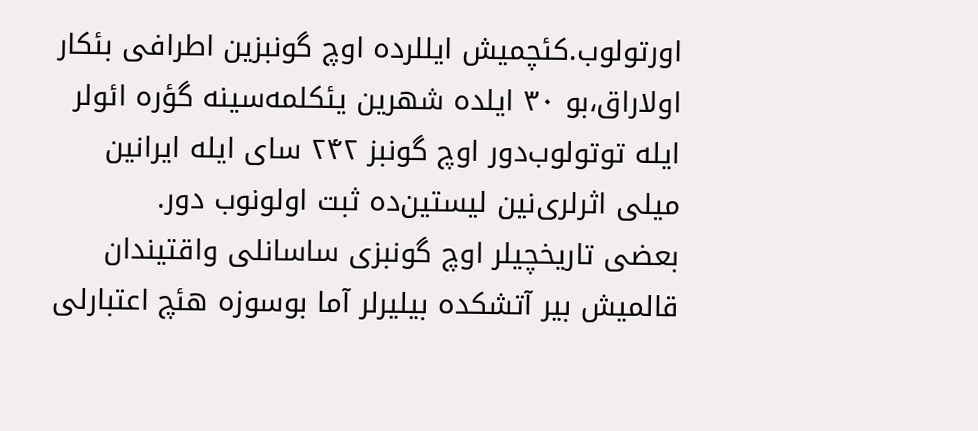اورتولوب.کئچمیش ایللرده اوچ گونبزین اطرافی بئکار اولاراق،بو ۳۰ ایلده شهرین یئکلمه‌سینه گؤره ائولر ایله توتولوب‌دور اوچ گونبز ۲۴۲ سای ایله ایرانین میلی اثرلری‌نین لیستین‌ده ثبت اولونوب‌ دور.
بعضی تاریخچیلر اوچ گونبزی ساسانلی واقتیندان قالمیش بیر آتشکده بیلیرلر آما بوسوزه هئچ اعتبارلی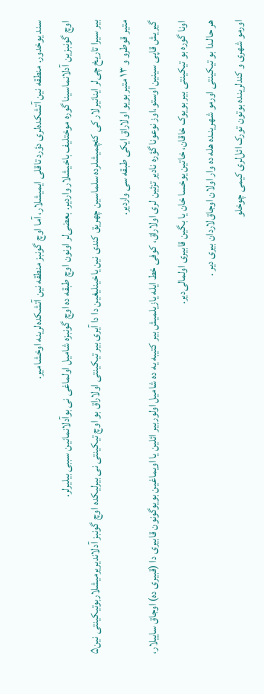سند یوخدور. منطقه‌ نین آتشکده‌لری دؤرد تاقلی ایمیشلار، آما اوچ گونبز منطقه ‌نین آتشکده‌لرینه اوخشامیر.
اوچ گونبزین آدلانماسینا گوره موختلیف باخیشلار واردیر. بعضی‌لر اونون اوچ طبقه‌ ده اوچ گونبزه شامیل اولماغی ‌نی بوآدلانمانین سببی بیلیرلر.
بیر سیرا تاریخ‌ چی‌لر اینانیرلار کی کئچمیشلرده سلماسین چهریق کندی‌ نین یاخینلیغین‌ دا دا آیری بیر تیکینتی اولاراق بو اوچ تیکینتی‌ نی بیرلیکده اوچ گونبز آدلاندیریرمیشلاربوتیکینتی ‌نین۵ متیر قوطرو و ۱۳ متیر بویو اولاراق ایکی طبقه‌ سی واردیر.
گیریش قاپی‌ سینین اوستو،اوز نوعونا گؤره نادیر تزئین‌ لری اولاراق، کوفی خط ایله یازیلمیش بیر کتیبه‌ یه ده شامیل اولوربیر ائلین یا اویماغین بویوگونون قابیری دا (قبیری ده) اوجاق ساییلار، اونا گوره بو تیکینتی بیر بویوک خاقان، خاتین یوخسا خان یا بگین قابیری اولمالی‌دیر.
هر حالـدا بو تیکینتی اورمو شهرینـده هله ده وار اولان اوجاق‌لاردان بیری دیر .
اورمو شهری و کندلرینده بوتون تورک ائل‌لری کیمی چوخلو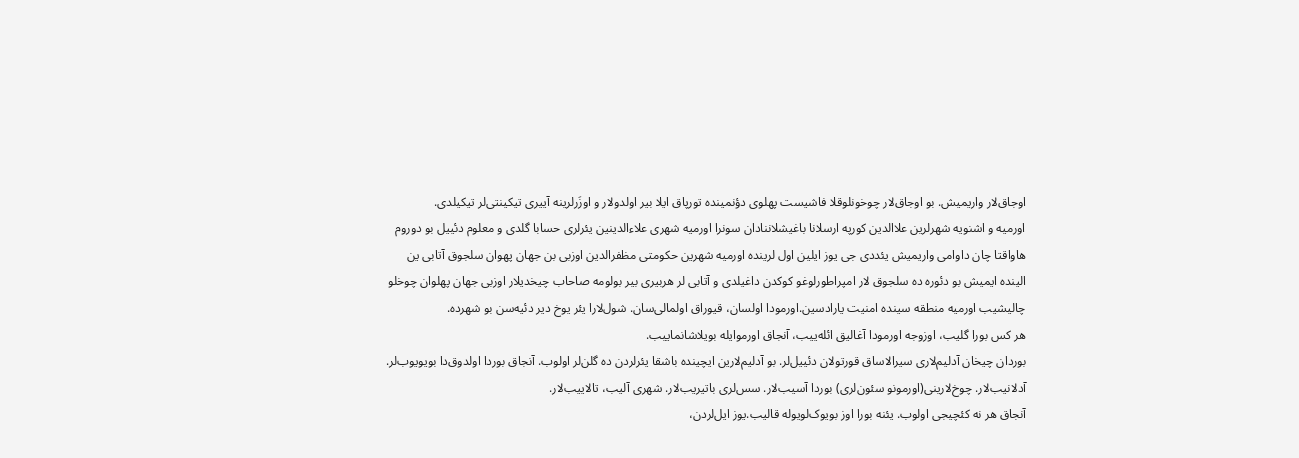اوجاق‌لار واریمیش. بو اوجاق‌لار چوخونلوقلا فاشیست پهلوی دؤنمینده تورپاق ایلا بیر اولدولار و اوزَرلرینه آییری تیکینتی‌لر تیکیلدی.
اورمیه و اشنویه شهرلرین علاالدین کورپه ارسلانا باغیشلاننادان سونرا اورمیه شهری علاءالدینین یئرلری حسابا گلدی و معلوم دئییل بو دوروم هاواقتا چان داوامی واریمیش یئددی جی یوز ایلین اول لرینده اورمیه شهرین حکومتی مظفرالدین اوزبی بن جهان پهوان سلجوق آتابی ین الینده ایمیش بو دئوره ده سلجوق لار امپراطورلوغو کوکدن داغیلدی و آتابی لر هربیری بیر بولومه صاحاب چیخدیلار اوزبی جهان پهلوان چوخلو چالیشیب اورمیه منطقه سینده امنیت یارادسین.اورمودا اولسان، قیوراق اولمالی‌سان. شول‌لارا یئر یوخ دیر دئیه‌سن بو شهرده.
هر کس بورا گلیب، اوزوجه اورمودا آغالیق ائله‌ییب، آنجاق اورموایله بویلاشانماییب.
بوردان چیخان آدلیم‌لاری سیرالاساق قورتولان دئییل‌لر. بو آدلیم‌لارین ایچینده باشقا یئرلردن ده گلن‌لر اولوب. آنجاق بوردا اولدوق‌دا بویویوب‌لر. آدلانیب‌لار. چوخ‌لارینی(اورمونو سئون‌لری) بوردا آسیب‌لار. سس‌لری باتیریب‌لار. شهری آلیب، تالاییب‌لار.
آنجاق هر نه کئچیجی اولوب. یئنه بورا اوز بویوک‌لو‌یو‌له قالیب.یوز ایل‌لردن،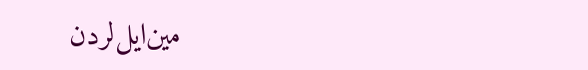مین‌ایل‌لردن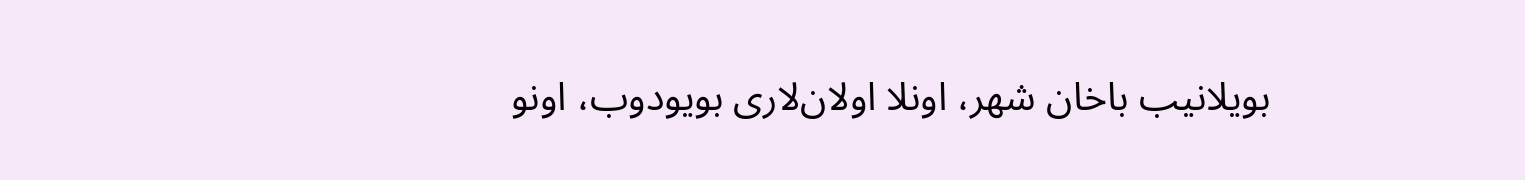بویلانیب باخان شهر، اونلا اولان‌لاری بویودوب، اونو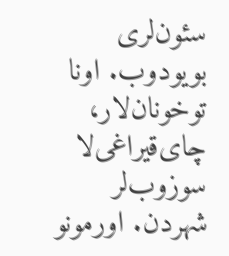سئون‌لری بویودوب. اونا توخونان‌لار، چای‌‌قیراغی‌لا سوزوب‌لر شهردن. اورمونو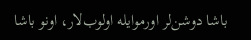باشا دوشن‌لر اورموایله اولوب‌لار، اونو باشا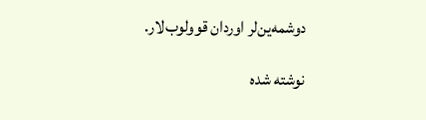دوشمه‌ین‌لر اوردان قوولوب‌لار.

نوشته شده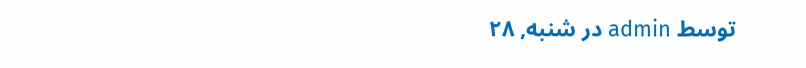توسط admin در شنبه, ۲۸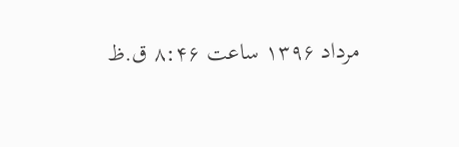مرداد ۱۳۹۶ ساعت ۸:۴۶ ق.ظ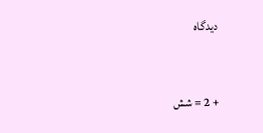دیدگاه


+ 2 = شش